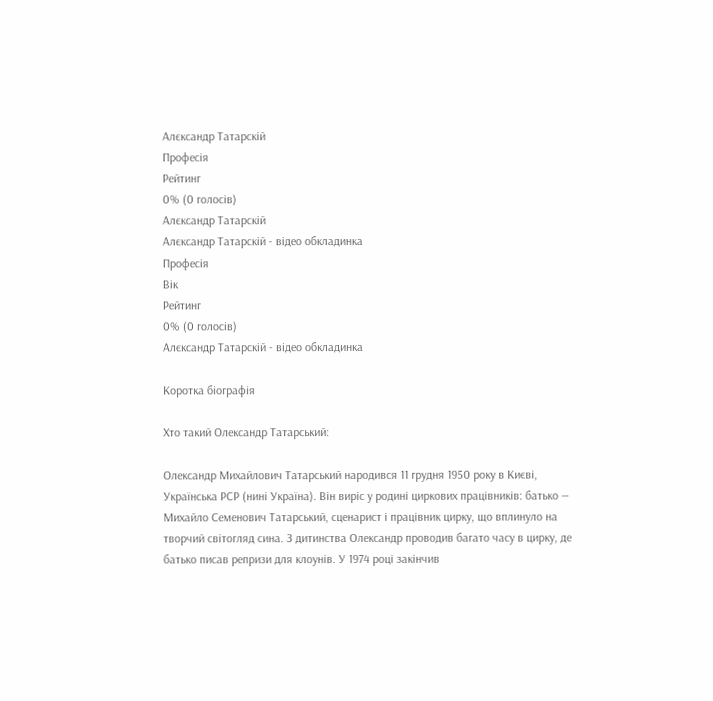Алєксандр Татарскій
Професія
Рейтинг
0% (0 голосів)
Алєксандр Татарскій
Алєксандр Татарскій - відео обкладинка
Професія
Вік
Рейтинг
0% (0 голосів)
Алєксандр Татарскій - відео обкладинка

Коротка біографія

Хто такий Олександр Татарський:

Олександр Михайлович Татарський народився 11 грудня 1950 року в Києві, Українська РСР (нині Україна). Він виріс у родині циркових працівників: батько — Михайло Семенович Татарський, сценарист і працівник цирку, що вплинуло на творчий світогляд сина. З дитинства Олександр проводив багато часу в цирку, де батько писав репризи для клоунів. У 1974 році закінчив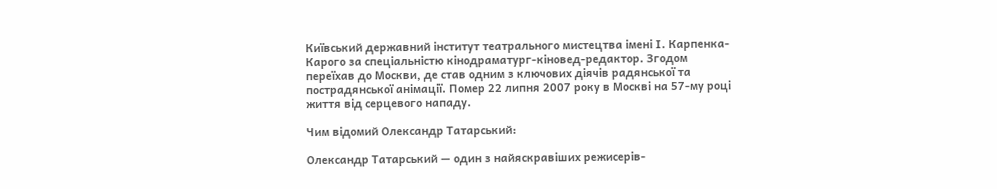Київський державний інститут театрального мистецтва імені І. Карпенка-Карого за спеціальністю кінодраматург-кіновед-редактор. Згодом переїхав до Москви, де став одним з ключових діячів радянської та пострадянської анімації. Помер 22 липня 2007 року в Москві на 57-му році життя від серцевого нападу.

Чим відомий Олександр Татарський:

Олександр Татарський — один з найяскравіших режисерів-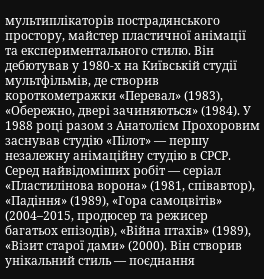мультиплікаторів пострадянського простору, майстер пластичної анімації та експериментального стилю. Він дебютував у 1980-х на Київській студії мультфільмів, де створив короткометражки «Перевал» (1983), «Обережно, двері зачиняються» (1984). У 1988 році разом з Анатолієм Прохоровим заснував студію «Пілот» — першу незалежну анімаційну студію в СРСР. Серед найвідоміших робіт — серіал «Пластилінова ворона» (1981, співавтор), «Падіння» (1989), «Гора самоцвітів» (2004–2015, продюсер та режисер багатьох епізодів), «Війна птахів» (1989), «Візит старої дами» (2000). Він створив унікальний стиль — поєднання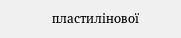пластилінової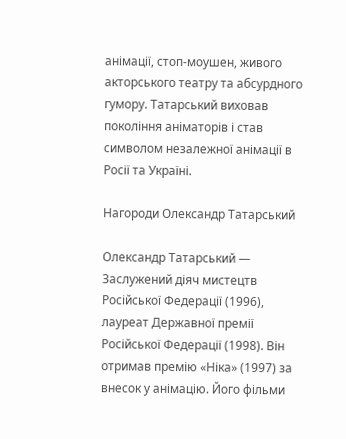анімації, стоп-моушен, живого акторського театру та абсурдного гумору. Татарський виховав покоління аніматорів і став символом незалежної анімації в Росії та Україні.

Нагороди Олександр Татарський

Олександр Татарський — Заслужений діяч мистецтв Російської Федерації (1996), лауреат Державної премії Російської Федерації (1998). Він отримав премію «Ніка» (1997) за внесок у анімацію. Його фільми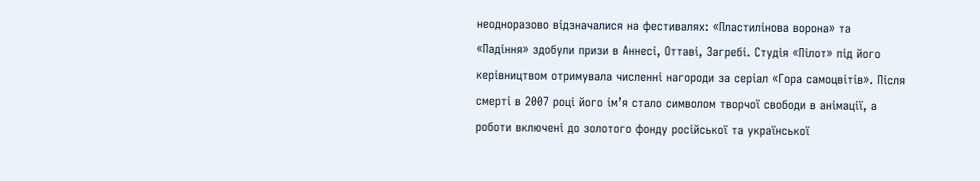неодноразово відзначалися на фестивалях: «Пластилінова ворона» та «Падіння» здобули призи в Аннесі, Оттаві, Загребі. Студія «Пілот» під його керівництвом отримувала численні нагороди за серіал «Гора самоцвітів». Після смерті в 2007 році його ім’я стало символом творчої свободи в анімації, а роботи включені до золотого фонду російської та української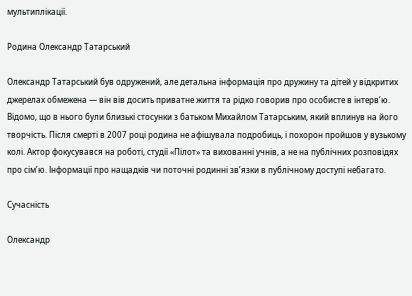мультиплікації.

Родина Олександр Татарський

Олександр Татарський був одружений, але детальна інформація про дружину та дітей у відкритих джерелах обмежена — він вів досить приватне життя та рідко говорив про особисте в інтерв’ю. Відомо, що в нього були близькі стосунки з батьком Михайлом Татарським, який вплинув на його творчість. Після смерті в 2007 році родина не афішувала подробиць, і похорон пройшов у вузькому колі. Актор фокусувався на роботі, студії «Пілот» та вихованні учнів, а не на публічних розповідях про сім’ю. Інформації про нащадків чи поточні родинні зв’язки в публічному доступі небагато.

Сучасність

Олександр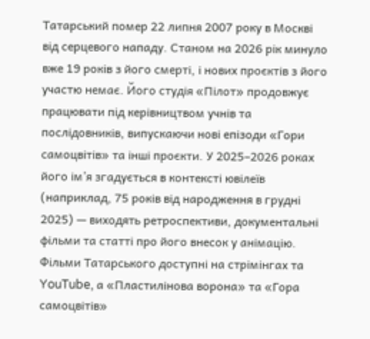Татарський помер 22 липня 2007 року в Москві від серцевого нападу. Станом на 2026 рік минуло вже 19 років з його смерті, і нових проєктів з його участю немає. Його студія «Пілот» продовжує працювати під керівництвом учнів та послідовників, випускаючи нові епізоди «Гори самоцвітів» та інші проєкти. У 2025–2026 роках його ім’я згадується в контексті ювілеїв (наприклад, 75 років від народження в грудні 2025) — виходять ретроспективи, документальні фільми та статті про його внесок у анімацію. Фільми Татарського доступні на стрімінгах та YouTube, а «Пластилінова ворона» та «Гора самоцвітів»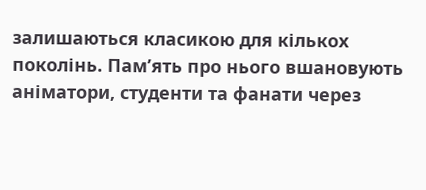залишаються класикою для кількох поколінь. Пам’ять про нього вшановують аніматори, студенти та фанати через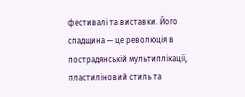фестивалі та виставки. Його спадщина — це революція в пострадянській мультиплікації, пластиліновий стиль та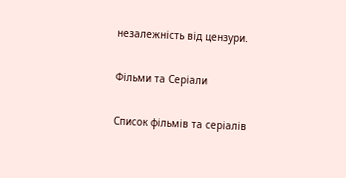незалежність від цензури.

Фільми та Серіали

Список фільмів та серіалів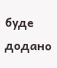буде додано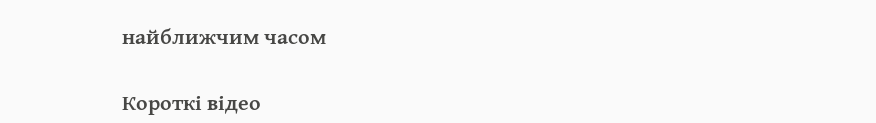найближчим часом

Короткі відео